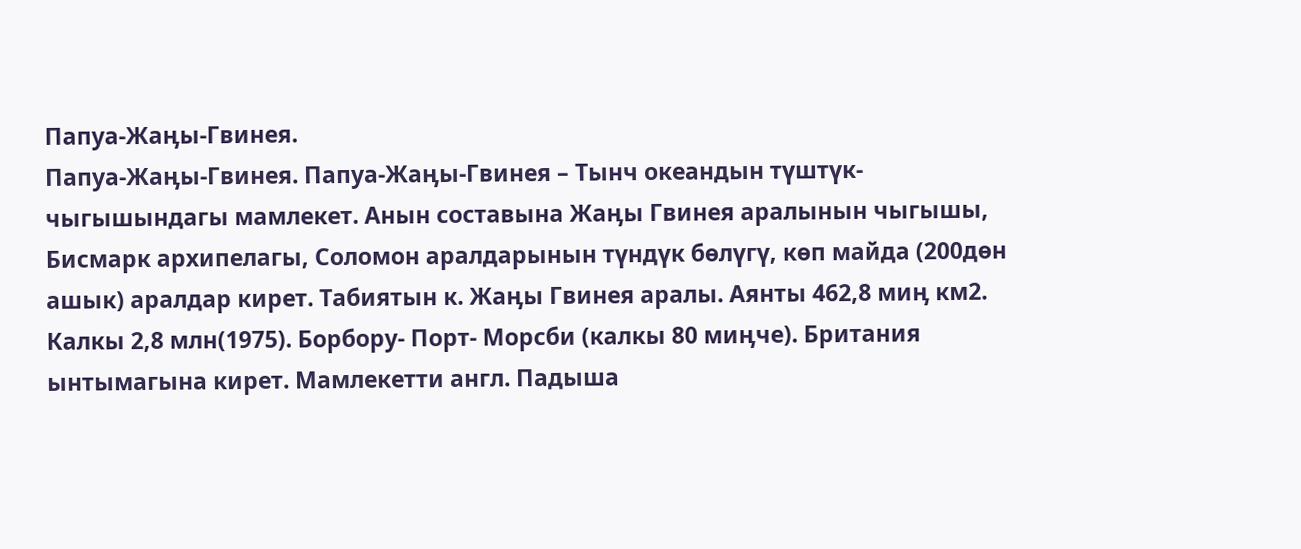Папуа-Жаӊы-Гвинея.
Папуа-Жаӊы-Гвинея. Папуа-Жаӊы-Гвинея – Тынч океандын түштүк- чыгышындагы мамлекет. Анын составына Жаӊы Гвинея аралынын чыгышы, Бисмарк архипелагы, Соломон аралдарынын түндүк бөлүгү, көп майда (200дөн ашык) аралдар кирет. Табиятын к. Жаӊы Гвинея аралы. Аянты 462,8 миӊ км2. Калкы 2,8 млн(1975). Борбору- Порт- Морсби (калкы 80 миӊче). Британия ынтымагына кирет. Мамлекетти англ. Падыша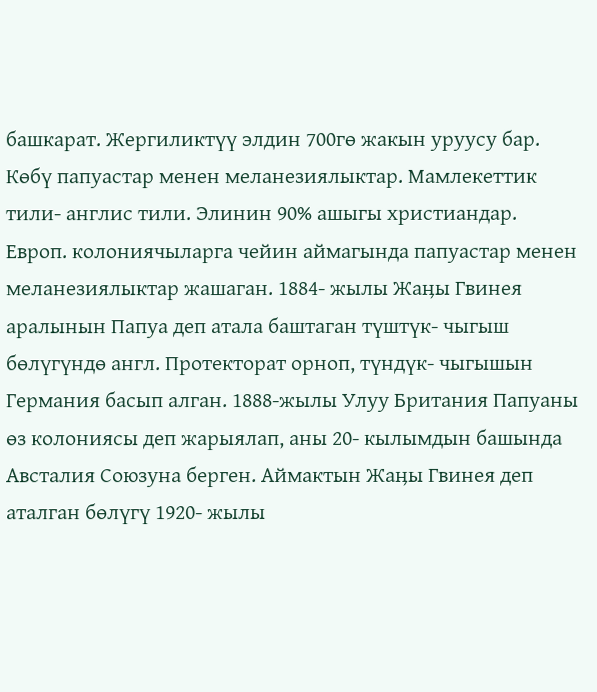башкарат. Жергиликтүү элдин 700гө жакын уруусу бар. Көбү папуастар менен меланезиялыктар. Мамлекеттик тили- англис тили. Элинин 90% ашыгы христиандар. Европ. колониячыларга чейин аймагында папуастар менен меланезиялыктар жашаган. 1884- жылы Жаӊы Гвинея аралынын Папуа деп атала баштаган түштүк- чыгыш бөлүгүндө англ. Протекторат орноп, түндүк- чыгышын Германия басып алган. 1888-жылы Улуу Британия Папуаны өз колониясы деп жарыялап, аны 20- кылымдын башында Австалия Союзуна берген. Аймактын Жаӊы Гвинея деп аталган бөлүгү 1920- жылы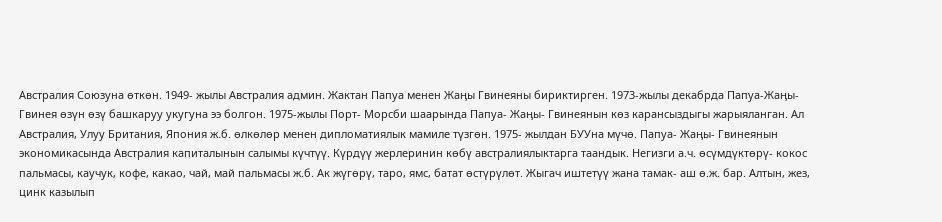Австралия Союзуна өткөн. 1949- жылы Австралия админ. Жактан Папуа менен Жаӊы Гвинеяны бириктирген. 1973-жылы декабрда Папуа-Жаӊы-Гвинея өзүн өзү башкаруу укугуна ээ болгон. 1975-жылы Порт- Морсби шаарында Папуа- Жаӊы- Гвинеянын көз карансыздыгы жарыяланган. Ал Австралия, Улуу Британия, Япония ж.б. өлкөлөр менен дипломатиялык мамиле түзгөн. 1975- жылдан БУУна мүчө. Папуа- Жаӊы- Гвинеянын экономикасында Австралия капиталынын салымы күчтүү. Күрдүү жерлеринин көбү австралиялыктарга таандык. Негизги а.ч. өсүмдүктөрү- кокос пальмасы, каучук, кофе, какао, чай, май пальмасы ж.б. Ак жүгөрү, таро, ямс, батат өстүрүлөт. Жыгач иштетүү жана тамак- аш ө.ж. бар. Алтын, жез, цинк казылып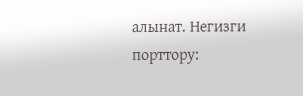алынат. Негизги порттору: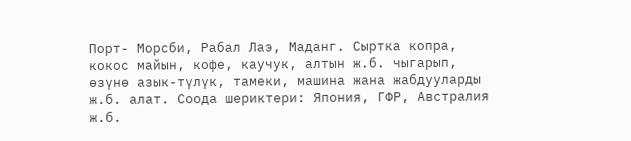Порт- Морсби, Рабал Лаэ, Маданг. Сыртка копра, кокос майын, кофе, каучук, алтын ж.б. чыгарып, өзүнө азык-түлүк, тамеки, машина жана жабдууларды ж.б. алат. Соода шериктери: Япония, ГФР, Австралия ж.б.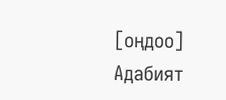[оңдоо] Адабият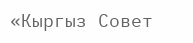«Кыргыз Совет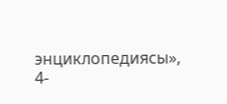энциклопедиясы», 4-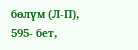бөлүм (Л-П), 595- бет,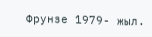Фрунзе 1979- жыл.